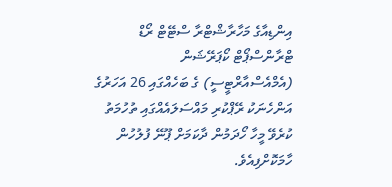އިންޑިއާގެ މަހާރާޝްޓްރާ ސްޓޭޓް ރޯޑް ޓްރާންސްޕޯޓް ކޯޕަރޭޝަން (އެމްއެސްއާރްޓީސީ) ގެ ބަހެއްގައި 26 އަހަރުގެ އަންހެނަކު ރޭޕްކުރި މައްސަލައެއްގައި ތުހުމަތު ކުރެވޭ މީހާ ހޯދަމުން ދާކަމަށް ޕޫނޭ ފުލުހުން ހާމަކޮށްފިއެވެ.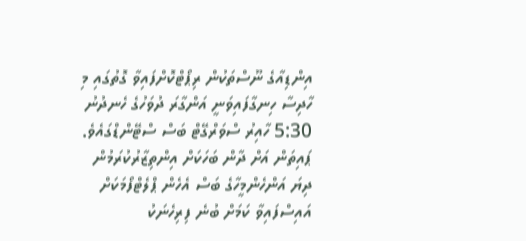އިންޑިއާގެ ނޫސްތަކުން ރިޕޯޓްކޮށްފައިވާ ގޮތުގައި މި ހާދިސާ ހިނގާފައިވަނީ އަންގާރަ ދުވަހުގެ ހެނދުނު 5:30 ހާއިރު ސްވަރްގޭޓް ބަސް ސްޓޭންޑްގައެވެ. ޕައިތަން އަށް ދާން ބަހަކަށް އިންތިޒާރުކުރަމުން ދިޔަ އަންހެންމީހާގެ ބަސް އެހެން ޕްލެޓްފޯމަކަށް އައިސްފައިވާ ކަމަށް ބުނެ ފިރިހެނަކު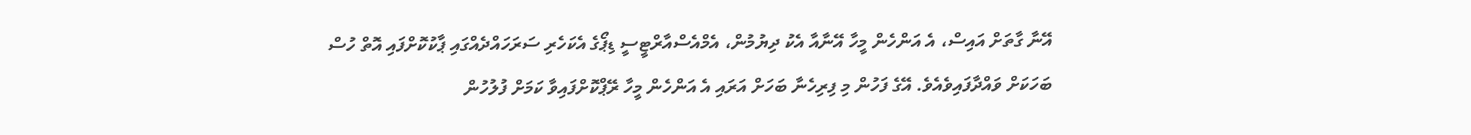އޭނާ ގާތަށް އައިސް، އެ އަންހެން މީހާ އޭނާއާ އެކު ދިޔުމުން، އެމްއެސްއާރްޓީސީ ޑިޕޯގެ އެކަހެރި ސަރަހައްދެއްގައި ޕާކުކޮށްފައި އޮތް ހުސް ބަހަކަށް ވައްދާފައިވެއެވެ. އޭގެ ފަހުން މި ފިރިހެނާ ބަހަށް އަރައި އެ އަންހެން މީހާ ރޭޕްކޮށްފައިވާ ކަމަށް ފުލުހުން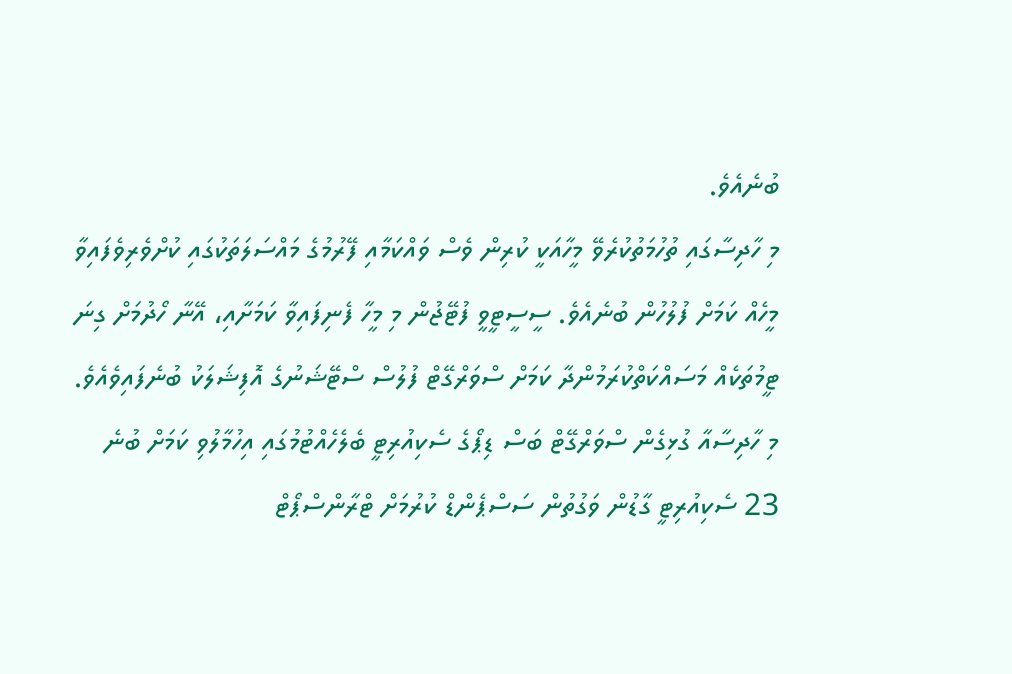ބުނެއެވެ.
މި ހާދިސާގައި ތުހުމަތުކުރެވޭ މީހާއަކީ ކުރިން ވެސް ވައްކަމާއި ފޭރުމުގެ މައްސަލަތަކުގައި ކުށްވެރިވެފައިވާ މީހެއް ކަމަށް ފުލުހުން ބުނެއެވެ. ސީސީޓީވީ ފުޓޭޖުން މި މީހާ ފެނިފައިވާ ކަމަށާއި، އޭނާ ހޯދުމަށް ގިނަ ޓީމުތަކެއް މަސައްކަތްކުރަމުންދާ ކަމަށް ސްވަރްގޭޓް ފުލުސް ސްޓޭޝަނުގެ އޮފިޝަލަކު ބުނެފައިވެއެވެ.
މި ހާދިސާއާ ގުޅިގެން ސްވަރްގޭޓް ބަސް ޑިޕޯގެ ސެކިއުރިޓީ ބެލެހެއްޓުމުގައި އިހުމާލުވި ކަމަށް ބުނެ 23 ސެކިއުރިޓީ ގާޑުން ވަގުތުން ސަސްޕެންޑް ކުރުމަށް ޓްރާންސްޕޯޓް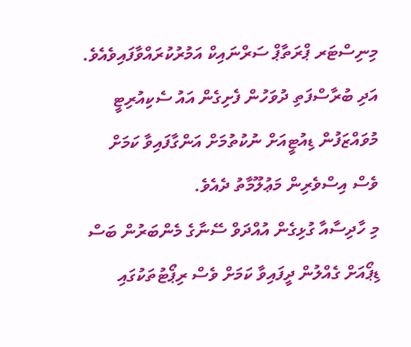މިނިސްޓަރ ޕްރަތާޕް ސަރްނައިކް އަމުރުކުރައްވާފައިވެއެވެ. އަދި ބުރާސްފަތި ދުވަހުން ފެށިގެން އައު ސެކިއުރިޓީ މުވައްޒަފުން ޑިއުޓީއަށް ނުކުތުމަށް އަންގާފައިވާ ކަމަށް ވެސް އިސްވެރިން މަޢުލޫމާތު ދެއެވެ.
މި ހާދިސާއާ ގުޅިގެން އުއްދަވް ސޭނާގެ މެންބަރުން ބަސް ޑިޕޯއަށް ގެއްލުން ދީފައިވާ ކަމަށް ވެސް ރިޕޯޓުތަކުގައި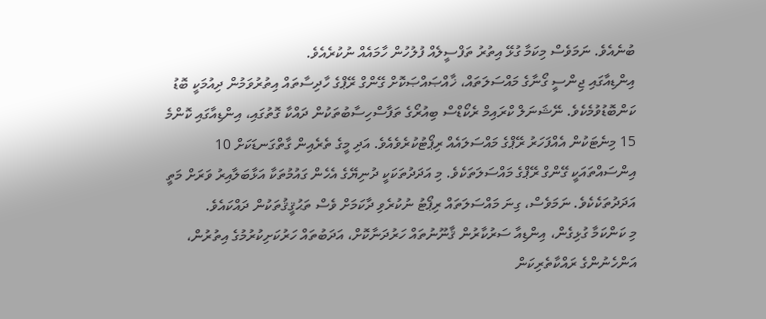ބުނެއެވެ. ނަމަވެސް މިކަމާ ގުޅޭ އިތުރު ތަފްސީލެއް ފުލުހުން ހާމައެއް ނުކުރެއެވެ.
އިންޑިއާގައި ޖިންސީ ގޯނާގެ މައްސަލަތައް، ޚާއްޞައްޞަކޮށް ގޭންގް ރޭޕްގެ ހާދިސާތައް އިތުރުވަމުން ދިއުމަކީ ބޮޑު ކަންބޮޑުވުމެކެވެ. ނޭޝަނަލް ކްރައިމް ރެކޯޑްސް ބިއުރޯގެ ތަފާސްހިސާބުތަކުން ދައްކާ ގޮތުގައި، އިންޑިއާގައި ކޮންމެ 15 މިނެޓަކުން އެއްފަހަރު ރޭޕްގެ މައްސަލައެއް ރިޕޯޓުކުރެވެއެވެ. އަދި މީގެ ތެރެއިން ގާތްގަނޑަކަށް 10 އިންސައްތައަކީ ގޭންގް ރޭޕްގެ މައްސަލަތަކެވެ. މި އަދަދުތަކަކީ ދުނިޔޭގެ އެހެން ގައުމުތަކާ އަޅާބަލާއިރު ވަރަށް މަތީ އަދަދުތަކެކެވެ. ނަމަވެސް، ގިނަ މައްސަލަތައް ރިޕޯޓު ނުކުރެވި ދާކަމަށް ވެސް ތަޙުޤީޤުތަކުން ދައްކައެވެ.
މި ކަންކަމާ ގުޅިގެން، އިންޑިއާ ސަރުކާރުން ޤާނޫނުތައް ހަރުދަނާކޮށް، އަދަބުތައް ހަރުކަށިކުރުމުގެ އިތުރުން، އަންހެނުންގެ ރައްކާތެރިކަން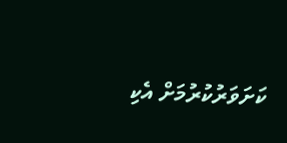ކަށަވަރުކުރުމަށް އެކި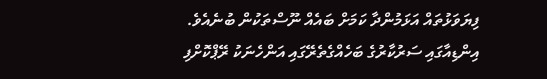ފިޔަވަޅުތައް އަޅަމުންދާ ކަމަށް ބައެއް ނޫސްތަކުން ބުނެއެވެ.
އިންޑިއާގައި ސަރުކާރުގެ ބަހެއްގެތެރޭގައި އަންހެނަކު ރޭޕްކޮށްފި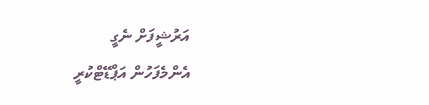އަރުޝީފަށް ނެގީ
އެންމެފަހުން އަޕްޑޭޓްކުރީ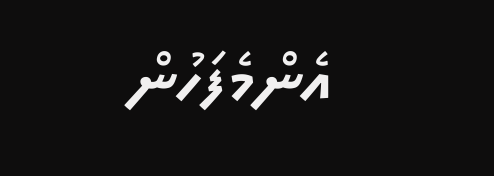އެންމެފަހުން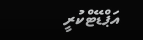އަޕްޑޭޓްކުރީ